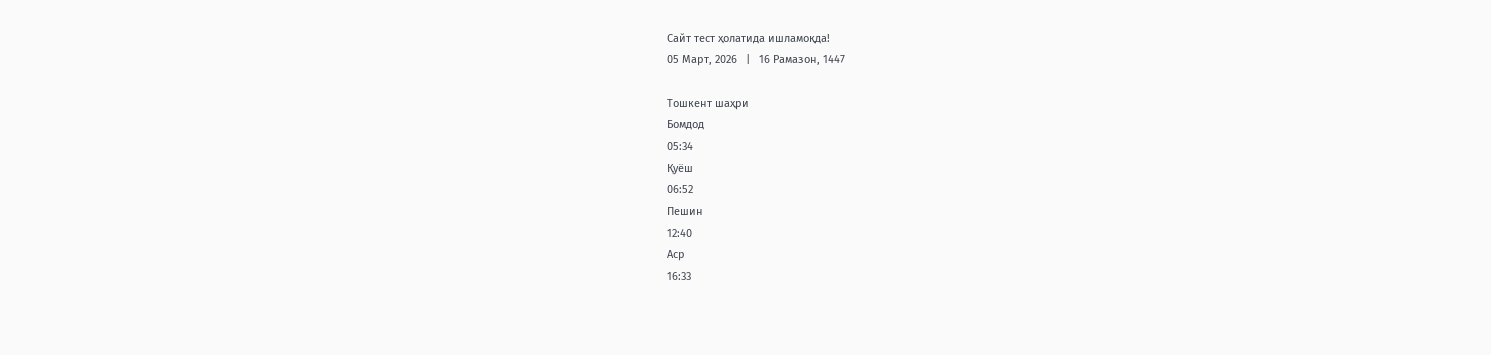Сайт тест ҳолатида ишламоқда!
05 Март, 2026   |   16 Рамазон, 1447

Тошкент шаҳри
Бомдод
05:34
Қуёш
06:52
Пешин
12:40
Аср
16:33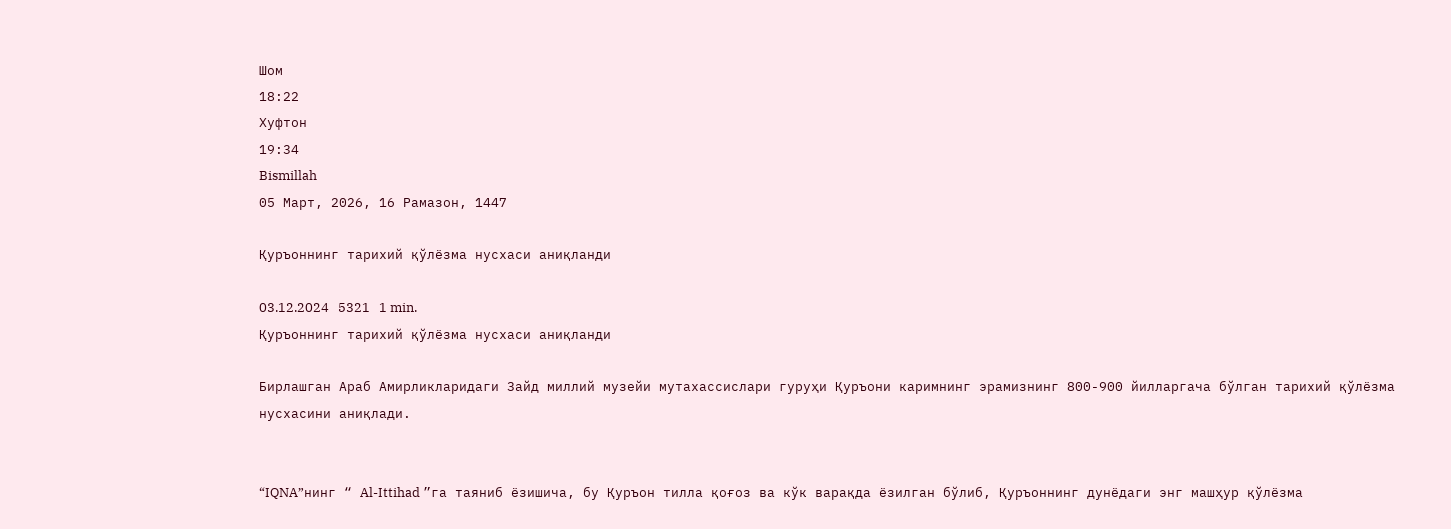Шом
18:22
Хуфтон
19:34
Bismillah
05 Март, 2026, 16 Рамазон, 1447

Қуръоннинг тарихий қўлёзма нусхаси аниқланди

03.12.2024   5321   1 min.
Қуръоннинг тарихий қўлёзма нусхаси аниқланди

Бирлашган Aраб Aмирликларидаги Зайд миллий музейи мутахассислари гуруҳи Қуръони каримнинг эрамизнинг 800-900 йилларгача бўлган тарихий қўлёзма нусхасини аниқлади.


“IQNA”нинг “ Al-Ittihad ”га таяниб ёзишича, бу Қуръон тилла қоғоз ва кўк варақда ёзилган бўлиб, Қуръоннинг дунёдаги энг машҳур қўлёзма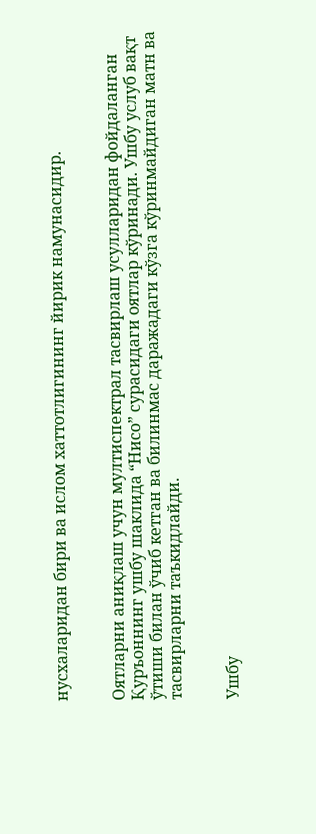нусхаларидан бири ва ислом хаттотлигининг йирик намунасидир.


Оятларни аниқлаш учун мултиспектрал тасвирлаш усулларидан фойдаланган Қуръоннинг ушбу шаклида “Нисо” сурасидаги оятлар кўринади. Ушбу услуб вақт ўтиши билан ўчиб кетган ва билинмас даражадаги кўзга кўринмайдиган матн ва тасвирларни таъкидлайди.


Ушбу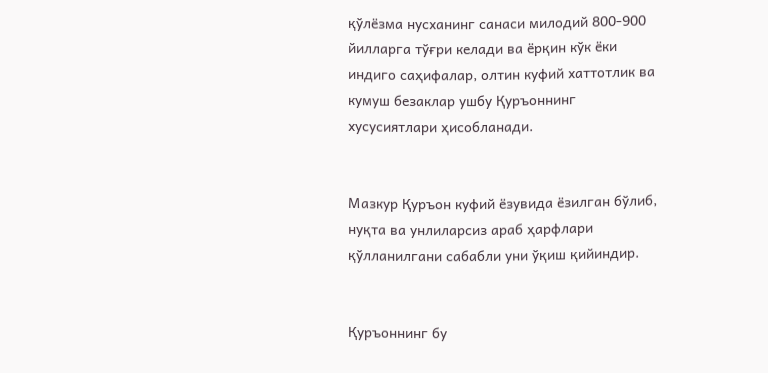қўлёзма нусханинг санаси милодий 800-900 йилларга тўғри келади ва ёрқин кўк ёки индиго саҳифалар, олтин куфий хаттотлик ва кумуш безаклар ушбу Қуръоннинг хусусиятлари ҳисобланади.


Мазкур Қуръон куфий ёзувида ёзилган бўлиб, нуқта ва унлиларсиз араб ҳарфлари қўлланилгани сабабли уни ўқиш қийиндир.


Қуръоннинг бу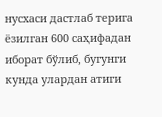нусхаси дастлаб терига ёзилган 600 саҳифадан иборат бўлиб, бугунги кунда улардан атиги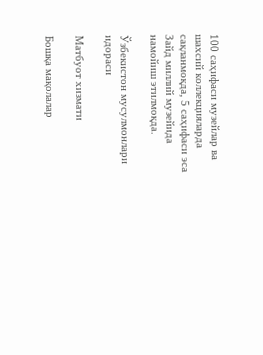100 саҳифаси музейлар ва шахсий коллекцияларда сақланмоқда, 5 саҳифаси эса Зайд миллий музейида намойиш этилмоқда.

Ўзбекистон мусулмонлари идораси

Матбуот хизмати

Бошқа мақолалар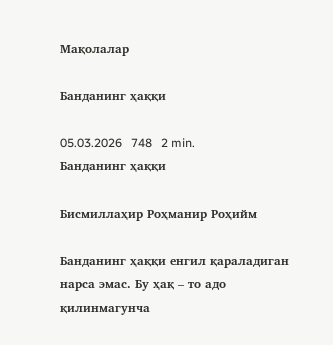Мақолалар

Банданинг ҳаққи

05.03.2026   748   2 min.
Банданинг ҳаққи

Бисмиллаҳир Роҳманир Роҳийм

Банданинг ҳаққи енгил қараладиган нарса эмас. Бу ҳақ – то адо қилинмагунча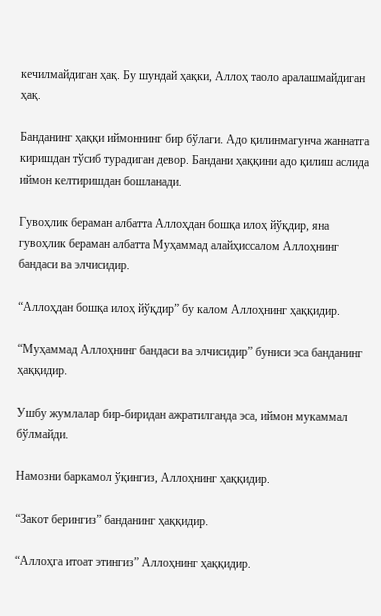кечилмайдиган ҳақ. Бу шундай ҳақки, Аллоҳ таоло аралашмайдиган ҳақ.

Банданинг ҳаққи иймоннинг бир бўлаги. Адо қилинмагунча жаннатга киришдан тўсиб турадиган девор. Бандани ҳаққини адо қилиш аслида иймон келтиришдан бошланади.

Гувоҳлик бераман албатта Аллоҳдан бошқа илоҳ йўқдир, яна гувоҳлик бераман албатта Муҳаммад алайҳиссалом Аллоҳнинг бандаси ва элчисидир.

“Аллоҳдан бошқа илоҳ йўқдир” бу калом Аллоҳнинг ҳаққидир.

“Муҳаммад Аллоҳнинг бандаси ва элчисидир” буниси эса банданинг ҳаққидир.

Ушбу жумлалар бир-биридан ажратилганда эса, иймон мукаммал бўлмайди.

Намозни баркамол ўқингиз, Аллоҳнинг ҳаққидир.

“Закот берингиз” банданинг ҳаққидир.

“Аллоҳга итоат этингиз” Аллоҳнинг ҳаққидир.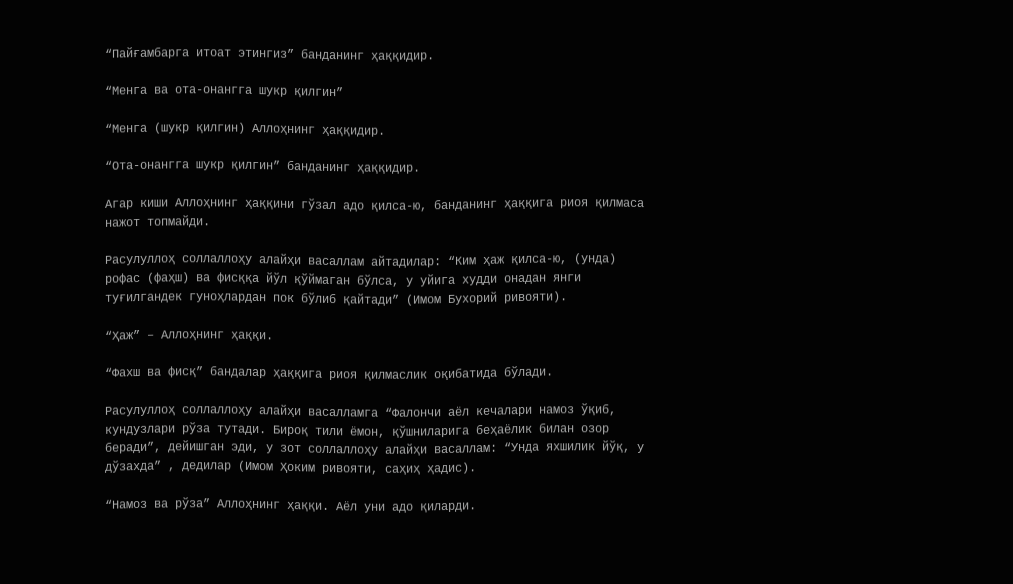“Пайғамбарга итоат этингиз” банданинг ҳаққидир.

“Менга ва ота-онангга шукр қилгин”

“Менга (шукр қилгин) Аллоҳнинг ҳаққидир.

“Ота-онангга шукр қилгин” банданинг ҳаққидир.

Агар киши Аллоҳнинг ҳаққини гўзал адо қилса-ю, банданинг ҳаққига риоя қилмаса нажот топмайди.

Расулуллоҳ соллаллоҳу алайҳи васаллам айтадилар: “Ким ҳаж қилса-ю, (унда) рофас (фаҳш) ва фисққа йўл қўймаган бўлса, у уйига худди онадан янги туғилгандек гуноҳлардан пок бўлиб қайтади” (Имом Бухорий ривояти).

“Ҳаж” – Аллоҳнинг ҳаққи.

“Фахш ва фисқ” бандалар ҳаққига риоя қилмаслик оқибатида бўлади.

Расулуллоҳ соллаллоҳу алайҳи васалламга “Фалончи аёл кечалари намоз ўқиб, кундузлари рўза тутади. Бироқ тили ёмон, қўшниларига беҳаёлик билан озор беради”, дейишган эди, у зот соллаллоҳу алайҳи васаллам: “Унда яхшилик йўқ, у дўзахда” , дедилар (Имом Ҳоким ривояти, саҳиҳ ҳадис).

“Намоз ва рўза” Аллоҳнинг ҳаққи. Аёл уни адо қиларди.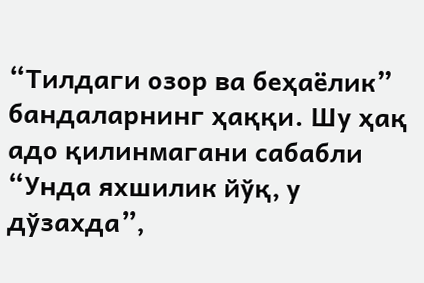“Тилдаги озор ва беҳаёлик” бандаларнинг ҳаққи. Шу ҳақ адо қилинмагани сабабли “Унда яхшилик йўқ, у дўзахда”,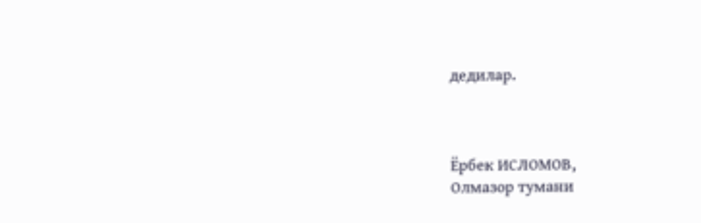дедилар.



Ёрбек ИСЛОМОВ,
Олмазор тумани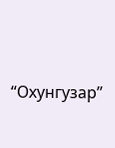“Охунгузар”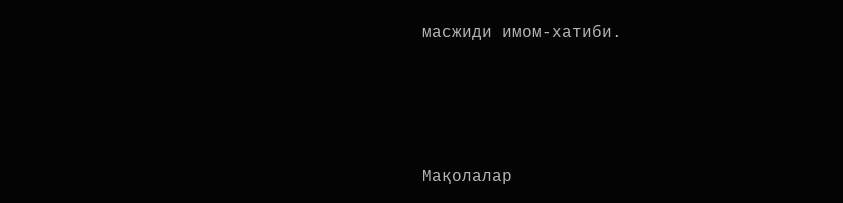масжиди имом-хатиби.





Мақолалар